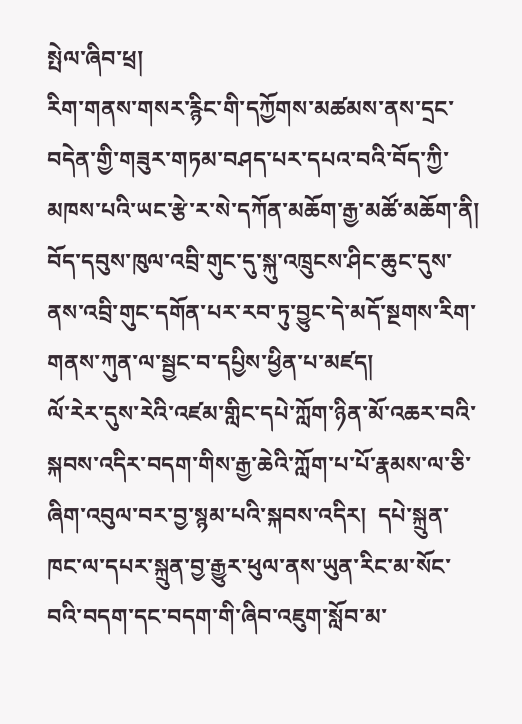སྤེལ་ཞིབ་ཕྲ།
རིག་གནས་གསར་རྙིང་གི་དཀྱོགས་མཚམས་ནས་དྲང་བདེན་གྱི་གཟུར་གཏམ་བཤད་པར་དཔའ་བའི་བོད་ཀྱི་མཁས་པའི་ཡང་རྩེ་ར་སེ་དཀོན་མཆོག་རྒྱ་མཚོ་མཆོག་ནི། བོད་དབུས་ཁུལ་འབྲི་གུང་དུ་སྐུ་འཁྲུངས་ཤིང་ཆུང་དུས་ནས་འབྲི་གུང་དགོན་པར་རབ་ཏུ་བྱུང་དེ་མདོ་སྔགས་རིག་གནས་ཀུན་ལ་སྦྱང་བ་དཔྱིས་ཕྱིན་པ་མཛད།
ལོ་རེར་དུས་རེའི་འཛམ་གླིང་དཔེ་ཀློག་ཉིན་མོ་འཆར་བའི་སྐབས་འདིར་བདག་གིས་རྒྱ་ཆེའི་ཀློག་པ་པོ་རྣམས་ལ་ཅི་ཞིག་འབུལ་བར་བྱ་སྙམ་པའི་སྐབས་འདིར།  དཔེ་སྐྲུན་ཁང་ལ་དཔར་སྐྲུན་བྱ་རྒྱུར་ཕུལ་ནས་ཡུན་རིང་མ་སོང་བའི་བདག་དང་བདག་གི་ཞིབ་འཇུག་སློབ་མ་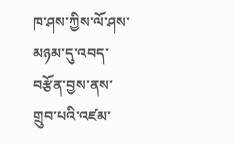ཁ་ཤས་ཀྱིས་ལོ་ཤས་མཉམ་དུ་འབད་བརྩོན་བྱས་ནས་གྲུབ་པའི་འཛམ་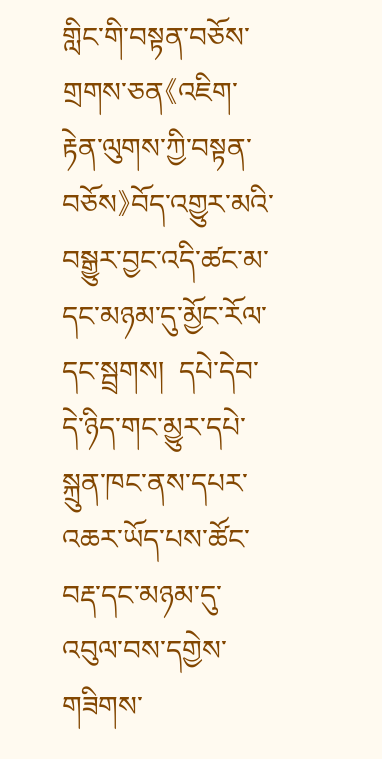གླིང་གི་བསྟན་བཅོས་གྲགས་ཅན《འཇིག་རྟེན་ལུགས་ཀྱི་བསྟན་བཅོས》བོད་འགྱུར་མའི་བསྒྱུར་བྱང་འདི་ཚང་མ་དང་མཉམ་དུ་མྱོང་རོལ་དང་སྦྲགས།  དཔེ་དེབ་དེ་ཉིད་གང་མྱུར་དཔེ་སྐྲུན་ཁང་ནས་དཔར་འཆར་ཡོད་པས་ཚོང་བརྡ་དང་མཉམ་དུ་འབུལ་བས་དགྱེས་གཟིགས་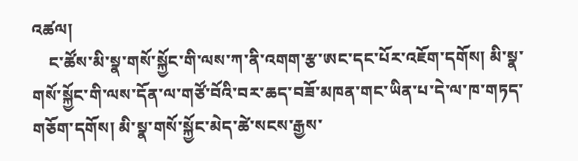འཚལ།
    ང་ཚོས་མི་སྣ་གསོ་སྐྱོང་གི་ལས་ཀ་ནི་འགག་རྩ་ཨང་དང་པོར་འཇོག་དགོས། མི་སྣ་གསོ་སྐྱོང་གི་ལས་དོན་ལ་གཙོ་བོའི་བར་ཆད་བཟོ་མཁན་གང་ཡིན་པ་དེ་ལ་ཁ་གཏད་གཅོག་དགོས། མི་སྣ་གསོ་སྐྱོང་མེད་ཚེ་སངས་རྒྱས་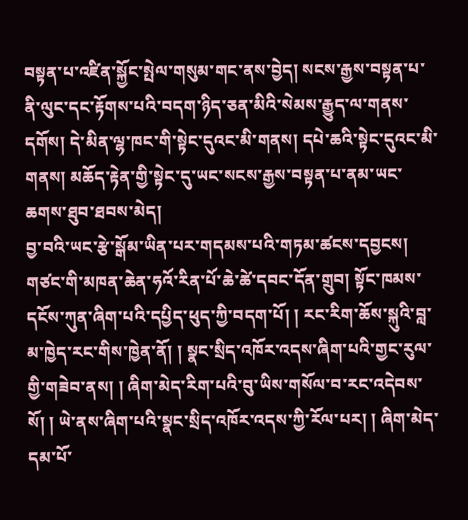བསྟན་པ་འཛིན་སྐྱོང་སྤེལ་གསུམ་གང་ནས་བྱེད། སངས་རྒྱས་བསྟན་པ་ནི་ལུང་དང་རྟོགས་པའི་བདག་ཉིད་ཅན་མིའི་སེམས་རྒྱུད་ལ་གནས་དགོས། དེ་མིན་ལྷ་ཁང་གི་སྟེང་དུའང་མི་གནས། དཔེ་ཆའི་སྟེང་དུའང་མི་གནས། མཆོད་རྟེན་གྱི་སྟེང་དུ་ཡང་སངས་རྒྱས་བསྟན་པ་ནམ་ཡང་ཆགས་ཐུབ་ཐབས་མེད།
བྱ་བའི་ཡང་རྩེ་སྒོམ་ཡིན་པར་གདམས་པའི་གཏམ་ཚངས་དབྱངས།
གཙང་གི་མཁན་ཆེན་ཧའོ་རིན་པོ་ཆེ་ཚེ་དབང་དོན་གྲུབ། སྟོང་ཁམས་དངོས་ཀུན་ཞིག་པའི་དཔྱིད་ཕུད་ཀྱི་བདག་པོ། ། རང་རིག་ཆོས་སྐུའི་བླ་མ་ཁྱེད་རང་གིས་ཁྱེན་ནོ། ། སྣང་སྲིད་འཁོར་འདས་ཞིག་པའི་གྱང་རུལ་གྱི་གཟེབ་ནས། ། ཞིག་མེད་རིག་པའི་བུ་ཡིས་གསོལ་བ་རང་འདེབས་སོ། ། ཡེ་ནས་ཞིག་པའི་སྣང་སྲིད་འཁོར་འདས་ཀྱི་རོལ་པར། ། ཞིག་མེད་དམ་པོ་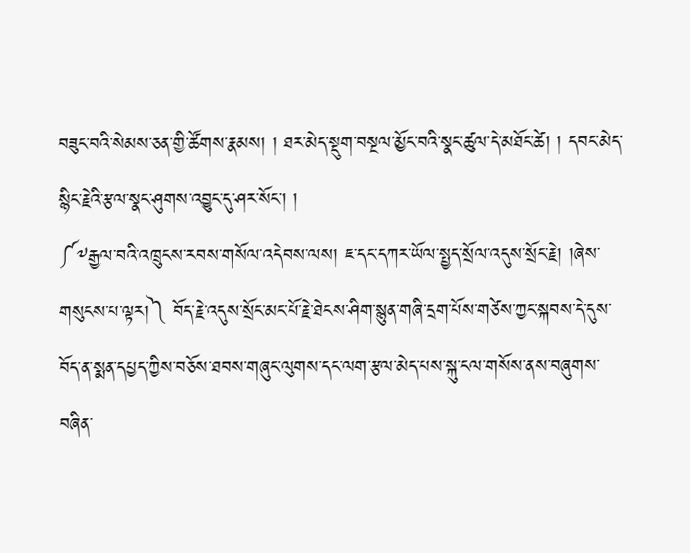བཟུང་བའི་སེམས་ཅན་གྱི་ཚོགས་རྣམས། ། ཐར་མེད་སྡུག་བསྔལ་མྱོང་བའི་སྣང་ཚུལ་དེ་མཐོང་ཚེ། ། དབང་མེད་སྙིང་རྗེའི་རྩལ་སྣང་ཤུགས་འབྱུང་དུ་ཤར་སོང་། །
༼༸རྒྱལ་བའི་འཁྲུངས་རབས་གསོལ་འདེབས་ལས། ཇ་དང་དཀར་ཡོལ་སྤྱད་སྲོལ་འདུས་སྲོང་རྗེ། །ཞེས་གསུངས་པ་ལྟར།༽ བོད་རྗེ་འདུས་སྲོང་མང་པོ་རྗེ་ཐེངས་ཤིག་སྙུན་གཞི་དྲག་པོས་གཙེས་ཀྱང་སྐབས་དེ་དུས་བོད་ན་སྨན་དཔྱད་ཀྱིས་བཅོས་ཐབས་གཞུང་ལུགས་དང་ལག་རྩལ་མེད་པས་སྐུ་ངལ་གསོས་ནས་བཞུགས་བཞིན་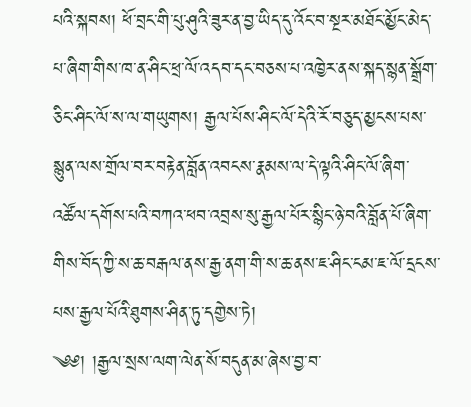པའི་སྐབས། ཕོ་བྲང་གི་པུ་ཤུའི་ཟུར་ན་བྱ་ཡིད་དུ་འོང་བ་སྔར་མཐོང་མྱོང་མེད་པ་ཞིག་གིས་ཁ་ན་ཤིང་ཕྲ་ལོ་འདབ་དང་བཅས་པ་འཁྱེར་ནས་སྐད་སྙན་སྒྲོག་ཅིང་ཤིང་ལོ་ས་ལ་གཡུགས། རྒྱལ་པོས་ཤིང་ལོ་དེའི་རོ་བཅུད་མྱངས་པས་སྙུན་ལས་གྲོལ་བར་བརྟེན་བློན་འབངས་རྣམས་ལ་དེ་ལྟའི་ཤིང་ལོ་ཞིག་འཚོལ་དགོས་པའི་བཀའ་ཕབ་འབྲས་སུ་རྒྱལ་པོར་སྙིང་ཉེ་བའི་བློན་པོ་ཞིག་གིས་བོད་ཀྱི་ས་ཆ་བརྒལ་ནས་རྒྱ་ནག་གི་ས་ཆ་ནས་ཇ་ཤིང་ངམ་ཇ་ལོ་དྲངས་པས་རྒྱལ་པོའི་ཐུགས་ཤིན་ཏུ་དགྱེས་ཏེ།
༄༅། །རྒྱལ་སྲས་ལག་ལེན་སོ་བདུན་མ་ཞེས་བྱ་བ་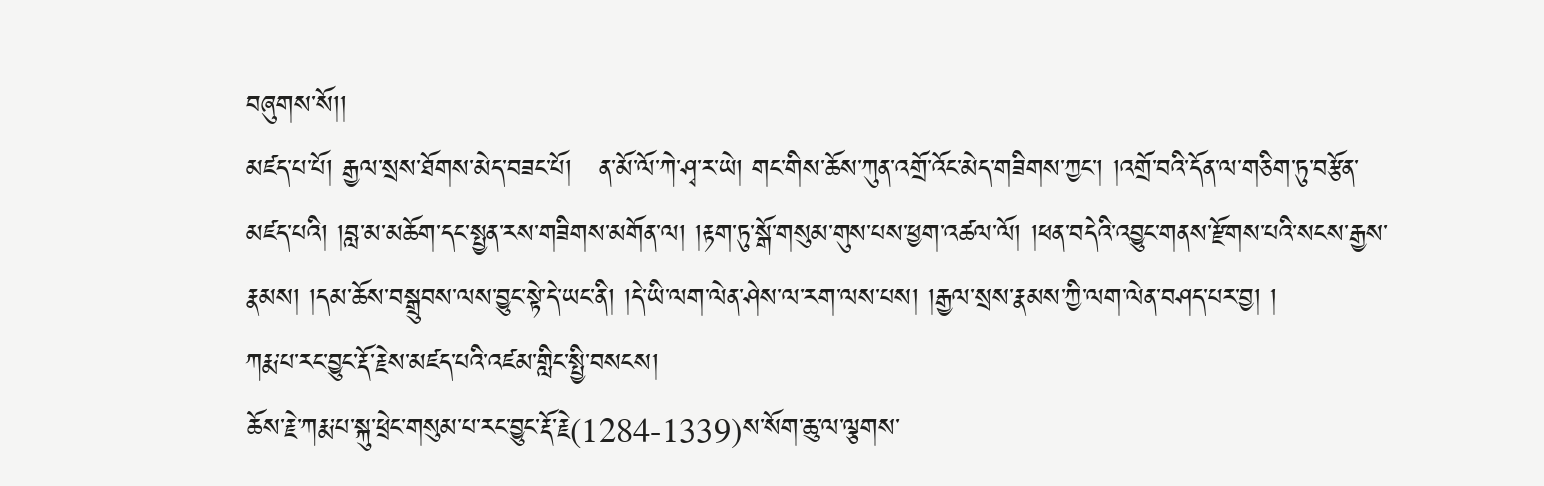བཞུགས་སོ།།
མཛད་པ་པོ། རྒྱལ་སྲས་ཐོགས་མེད་བཟང་པོ།   ན་མོ་ལོ་ཀེ་ཤྭ་ར་ཡེ། གང་གིས་ཆོས་ཀུན་འགྲོ་འོང་མེད་གཟིགས་ཀྱང་། །འགྲོ་བའི་དོན་ལ་གཅིག་ཏུ་བརྩོན་མཛད་པའི། །བླ་མ་མཆོག་དང་སྤྱན་རས་གཟིགས་མགོན་ལ། །རྟག་ཏུ་སྒོ་གསུམ་གུས་པས་ཕྱག་འཚལ་ལོ། །ཕན་བདེའི་འབྱུང་གནས་རྫོགས་པའི་སངས་རྒྱས་རྣམས། །དམ་ཆོས་བསྒྲུབས་ལས་བྱུང་སྟེ་དེ་ཡང་ནི། །དེ་ཡི་ལག་ལེན་ཤེས་ལ་རག་ལས་པས། །རྒྱལ་སྲས་རྣམས་ཀྱི་ལག་ལེན་བཤད་པར་བྱ། །
ཀརྨ་པ་རང་བྱུང་རྡོ་རྗེས་མཛད་པའི་འཛམ་གླིང་སྤྱི་བསངས།
ཆོས་རྗེ་ཀརྨ་པ་སྐུ་ཕྲེང་གསུམ་པ་རང་བྱུང་རྡོ་རྗེ(1284-1339)ས་སོག་ཆུ་ལ་ལྕགས་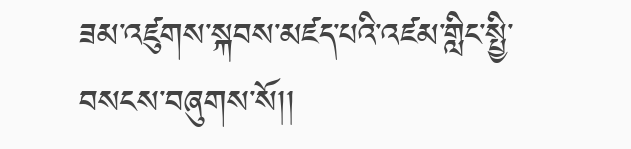ཟམ་འཛུགས་སྐབས་མཛད་པའི་འཛམ་གླིང་སྤྱི་བསངས་བཞུགས་སོ།།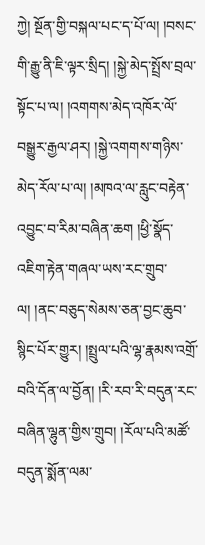ཀྱེ། སྔོན་གྱི་བསྐལ་པང་ད་པོ་ལ། །བསང་གི་རྒྱུ་ནི་ཇི་ལྟར་སྲིད། །སྐྱེ་མེད་སྤྲོས་བྲལ་སྟོང་པ་ལ། །འགགས་མེད་འཁོར་ལོ་བསྒྱུར་རྒྱལ་ཤར། །སྐྱེ་འགགས་གཉིས་མེད་རོལ་པ་ལ། །མཁའ་ལ་རླུང་བརྟེན་འབྱུང་བ་རིམ་བཞིན་ཆག །ཕྱི་སྣོད་འཇིག་རྟེན་གཞལ་ཡས་རང་གྲུབ་ལ། །ནང་བཅུད་སེམས་ཅན་བྱང་ཆུབ་སྙིང་པོར་གྱུར། །སྤྲུལ་པའི་ལྷ་རྣམས་འགྲོ་བའི་དོན་ལ་བྱོན། །རི་རབ་རི་བདུན་རང་བཞིན་ལྷུན་གྱིས་གྲུབ། །རོལ་པའི་མཚོ་བདུན་སྨོན་ལམ་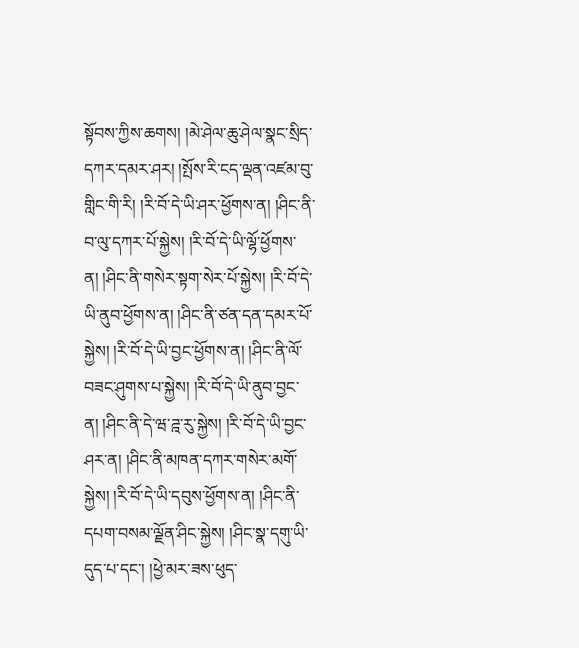སྟོབས་ཀྱིས་ཆགས། །མེ་ཤེལ་ཆུ་ཤེལ་སྣང་སྲིད་དཀར་དམར་ཤར། །སྤོས་རི་ངད་ལྡན་འཛམ་བུ་གླིང་གི་རི། །རི་བོ་དེ་ཡི་ཤར་ཕྱོགས་ན། །ཤིང་ནི་བ་ལུ་དཀར་པོ་སྐྱེས། །རི་བོ་དེ་ཡི་ལྷོ་ཕྱོགས་ན། །ཤིང་ནི་གསེར་སྟག་སེར་པོ་སྐྱེས། །རི་བོ་དེ་ཡི་ནུབ་ཕྱོགས་ན། །ཤིང་ནི་ཙན་དན་དམར་པོ་སྐྱེས། །རི་བོ་དེ་ཡི་བྱང་ཕྱོགས་ན། །ཤིང་ནི་ལོ་བཟང་ཤུགས་པ་སྐྱེས། །རི་བོ་དེ་ཡི་ནུབ་བྱང་ན། །ཤིང་ནི་དེ་ཝ་ཌྰ་རུ་སྐྱེས། །རི་བོ་དེ་ཡི་བྱང་ཤར་ན། །ཤིང་ནི་མཁན་དཀར་གསེར་མགོ་སྐྱེས། །རི་བོ་དེ་ཡི་དབུས་ཕྱོགས་ན། །ཤིང་ནི་དཔག་བསམ་ལྗོན་ཤིང་སྐྱེས། །ཤིང་སྣ་དགུ་ཡི་དུད་པ་དང་། །ཕྱེ་མར་ཟས་ཕུད་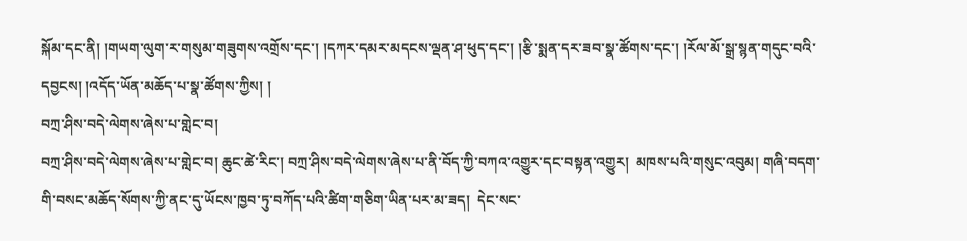སྐོམ་དང་ནི། །གཡག་ལུག་ར་གསུམ་གཟུགས་འགྲོས་དང་། །དཀར་དམར་མདངས་ལྡན་ཤ་ཕུད་དང་། །རྩི་སྨན་དར་ཟབ་སྣ་ཚོགས་དང་། །རོལ་མོ་སྒྲ་སྙན་གདུང་བའི་དབྱངས། །འདོད་ཡོན་མཆོད་པ་སྣ་ཚོགས་ཀྱིས། །
བཀྲ་ཤིས་བདེ་ལེགས་ཞེས་པ་གླེང་བ།
བཀྲ་ཤིས་བདེ་ལེགས་ཞེས་པ་གླེང་བ། ཆུང་ཚེ་རིང་། བཀྲ་ཤིས་བདེ་ལེགས་ཞེས་པ་ནི་བོད་ཀྱི་བཀའ་འགྱུར་དང་བསྟན་འགྱུར།  མཁས་པའི་གསུང་འབུམ། གཞི་བདག་གི་བསང་མཆོད་སོགས་ཀྱི་ནང་དུ་ཡོངས་ཁྱབ་ཏུ་བཀོད་པའི་ཚིག་གཅིག་ཡིན་པར་མ་ཟད།  དེང་སང་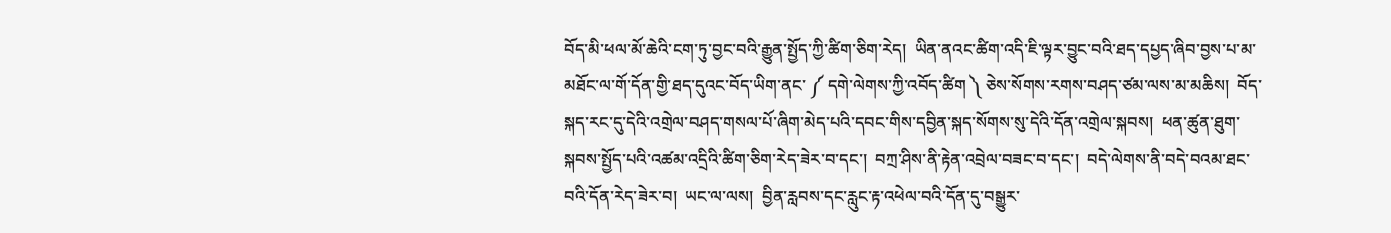བོད་མི་ཕལ་མོ་ཆེའི་ངག་ཏུ་བྱང་བའི་རྒྱུན་སྤྱོད་ཀྱི་ཚིག་ཅིག་རེད།  ཡིན་ནའང་ཚིག་འདི་ཇི་ལྟར་བྱུང་བའི་ཐད་དཔྱད་ཞིབ་བྱས་པ་མ་མཐོང་ལ་གོ་དོན་གྱི་ཐད་དུའང་བོད་ཡིག་ནང་ ༼ དགེ་ལེགས་ཀྱི་འབོད་ཚིག ༽ ཅེས་སོགས་རགས་བཤད་ཙམ་ལས་མ་མཆིས།  བོད་སྐད་རང་དུ་དེའི་འགྲེལ་བཤད་གསལ་པོ་ཞིག་མེད་པའི་དབང་གིས་དབྱིན་སྐད་སོགས་སུ་དེའི་དོན་འགྲེལ་སྐབས།  ཕན་ཚུན་ཐུག་སྐབས་སྤྱོད་པའི་འཚམ་འདྲིའི་ཚིག་ཅིག་རེད་ཟེར་བ་དང་།  བཀྲ་ཤིས་ནི་རྟེན་འབྲེལ་བཟང་བ་དང་།  བདེ་ལེགས་ནི་བདེ་བའམ་ཐང་བའི་དོན་རེད་ཟེར་བ།  ཡང་ལ་ལས།  བྱིན་རླབས་དང་རླུང་རྟ་འཕེལ་བའི་དོན་དུ་བསྒྱུར་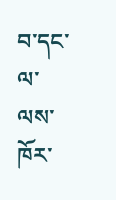བ་དང་ལ་ལས་ཁོར་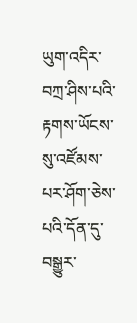ཡུག་འདིར་བཀྲ་ཤིས་པའི་རྟགས་ཡོངས་སུ་འཛོམས་པར་ཤོག་ཅེས་པའི་དོན་དུ་བསྒྱུར་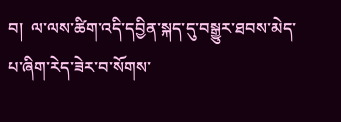བ།  ལ་ལས་ཚིག་འདི་དབྱིན་སྐད་དུ་བསྒྱུར་ཐབས་མེད་པ་ཞིག་རེད་ཟེར་བ་སོགས་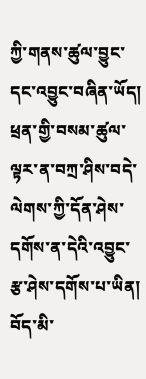ཀྱི་གནས་ཚུལ་བྱུང་དང་འབྱུང་བཞིན་ཡོད། ཕྲན་གྱི་བསམ་ཚུལ་ལྟར་ན་བཀྲ་ཤིས་བདེ་ལེགས་ཀྱི་དོན་ཤེས་དགོས་ན་དེའི་འབྱུང་རྩ་ཤེས་དགོས་པ་ཡིན།  བོད་མི་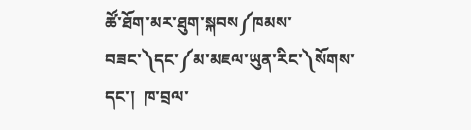ཚོ་ཐོག་མར་ཐུག་སྐབས༼ཁམས་བཟང་༽དང་༼མ་མཇལ་ཡུན་རིང་༽སོགས་དང་།  ཁ་བྲལ་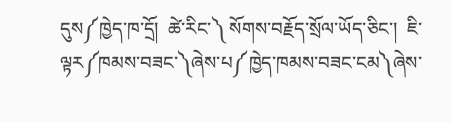དུས༼ཁྱེད་ཁ་དྲོ།  ཚེ་རིང་༽ སོགས་བརྗོད་སྲོལ་ཡོད་ཅིང་།  ཇི་ལྟར༼ཁམས་བཟང་༽ཞེས་པ༼ཁྱེད་ཁམས་བཟང་ངམ༽ཞེས་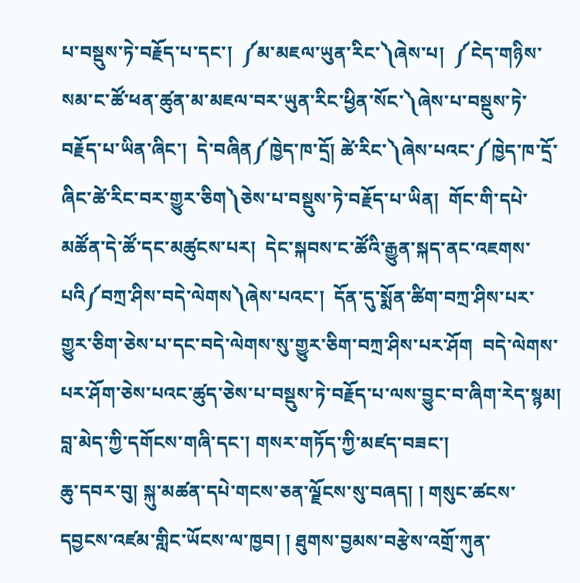པ་བསྡུས་ཏེ་བརྗོད་པ་དང་།  ༼མ་མཇལ་ཡུན་རིང་༽ཞེས་པ།  ༼ངེད་གཉིས་སམ་ང་ཚོ་ཕན་ཚུན་མ་མཇལ་བར་ཡུན་རིང་ཕྱིན་སོང་༽ཞེས་པ་བསྡུས་ཏེ་བརྗོད་པ་ཡིན་ཞིང་།  དེ་བཞིན༼ཁྱེད་ཁ་དྲོ། ཚེ་རིང་༽ཞེས་པའང་༼ཁྱེད་ཁ་དྲོ་ཞིང་ཚེ་རིང་བར་གྱུར་ཅིག༽ཅེས་པ་བསྡུས་ཏེ་བརྗོད་པ་ཡིན།  གོང་གི་དཔེ་མཚོན་དེ་ཚོ་དང་མཚུངས་པར།  དེང་སྐབས་ང་ཚོའི་རྒྱུན་སྐད་ནང་འཇགས་པའི༼བཀྲ་ཤིས་བདེ་ལེགས༽ཞེས་པའང་།  དོན་དུ་སྨོན་ཚིག་བཀྲ་ཤིས་པར་གྱུར་ཅིག་ཅེས་པ་དང་བདེ་ལེགས་སུ་གྱུར་ཅིག་བཀྲ་ཤིས་པར་ཤོག  བདེ་ལེགས་པར་ཤོག་ཅེས་པའང་ཚུད་ཅེས་པ་བསྡུས་ཏེ་བརྗོད་པ་ལས་བྱུང་བ་ཞིག་རེད་སྙམ།
བླ་མེད་ཀྱི་དགོངས་གཞི་དང་། གསར་གཏོད་ཀྱི་མཛད་བཟང་།
ཆུ་དབར་བུ། སྐུ་མཚན་དཔེ་གངས་ཅན་ལྗོངས་སུ་བཞད། ། གསུང་ཚངས་དབྱངས་འཛམ་གླིང་ཡོངས་ལ་ཁྱབ། ། ཐུགས་བྱམས་བརྩེས་འགྲོ་ཀུན་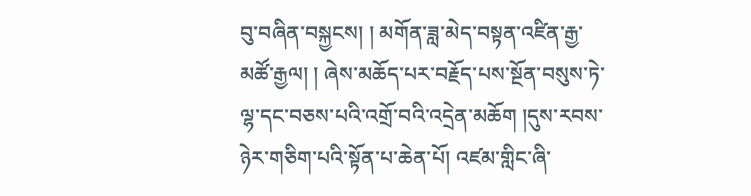བུ་བཞིན་བསྐྱངས། ། མགོན་ཟླ་མེད་བསྟན་འཛིན་རྒྱ་མཚོ་རྒྱལ། ། ཞེས་མཆོད་པར་བརྗོད་པས་སྔོན་བསུས་ཏེ་ལྷ་དང་བཅས་པའི་འགྲོ་བའི་འདྲེན་མཆོག །དུས་རབས་ཉེར་གཅིག་པའི་སྟོན་པ་ཆེན་པོ། འཛམ་གླིང་ཞི་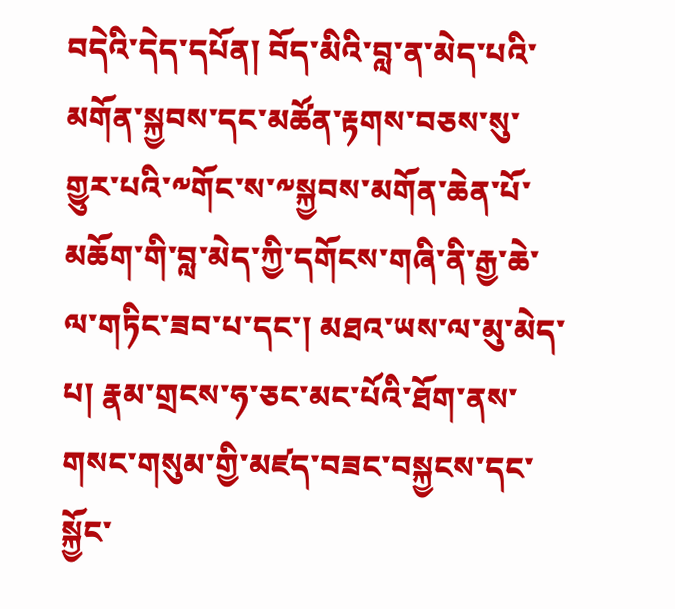བདེའི་དེད་དཔོན། བོད་མིའི་བླ་ན་མེད་པའི་མགོན་སྐྱབས་དང་མཚོན་རྟགས་བཅས་སུ་གྱུར་པའི་༸གོང་ས་༸སྐྱབས་མགོན་ཆེན་པོ་མཆོག་གི་བླ་མེད་ཀྱི་དགོངས་གཞི་ནི་རྒྱ་ཆེ་ལ་གཏིང་ཟབ་པ་དང་། མཐའ་ཡས་ལ་མུ་མེད་པ། རྣམ་གྲངས་ཧ་ཅང་མང་པོའི་ཐོག་ནས་གསང་གསུམ་གྱི་མཛད་བཟང་བསྐྱངས་དང་སྐྱོང་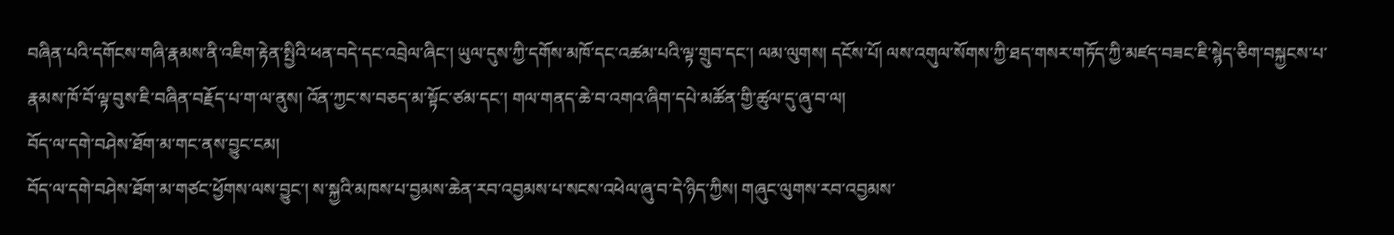བཞིན་པའི་དགོངས་གཞི་རྣམས་ནི་འཇིག་རྟེན་སྤྱིའི་ཕན་བདེ་དང་འབྲེལ་ཞིང་། ཡུལ་དུས་ཀྱི་དགོས་མཁོ་དང་འཚམ་པའི་ལྟ་གྲུབ་དང་། ལམ་ལུགས། དངོས་པོ། ལས་འགུལ་སོགས་ཀྱི་ཐད་གསར་གཏོད་ཀྱི་མཛད་བཟང་ཇི་སྙེད་ཅིག་བསྐྱངས་པ་རྣམས་ཁོ་བོ་ལྟ་བུས་ཇི་བཞིན་བརྗོད་པ་ག་ལ་ནུས། འོན་ཀྱང་ས་བཅད་མ་སྟོང་ཙམ་དང་། གལ་གནད་ཆེ་བ་འགའ་ཞིག་དཔེ་མཚོན་གྱི་ཚུལ་དུ་ཞུ་བ་ལ།
བོད་ལ་དགེ་བཤེས་ཐོག་མ་གང་ནས་བྱུང་ངམ།
བོད་ལ་དགེ་བཤེས་ཐོག་མ་གཙང་ཕྱོགས་ལས་བྱུང་། ས་སྐྱའི་མཁས་པ་བྱམས་ཆེན་རབ་འབྱམས་པ་སངས་འཕེལ་ཞུ་བ་དེ་ཉིད་ཀྱིས། གཞུང་ལུགས་རབ་འབྱམས་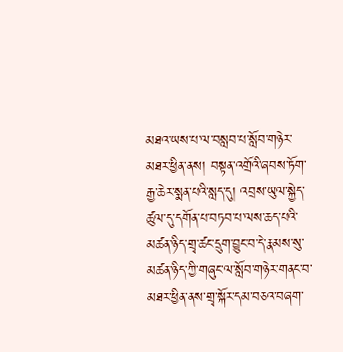མཐའ་ཡས་པ་ལ་བསླབ་པ་སློབ་གཉེར་མཐར་ཕྱིན་ནས། བསྟན་འགྲོའི་ཞབས་ཏོག་རྒྱ་ཆེར་སྨན་པའི་སླད་དུ། འབྲས་ཡུལ་སྐྱེད་ཚུལ་དུ་དགོན་པ་བཏབ་པ་ལས་ཆད་པའི་མཚན་ཉིད་གྲྭ་ཚང་དྲུག་བྱུང་བ་དེ་རྣམས་སུ་མཚན་ཉིད་ཀྱི་གཞུང་ལ་སློབ་གཉེར་གནང་བ་མཐར་ཕྱིན་ནས་གྲྭ་སྐོར་དམ་བཅའ་བཞག་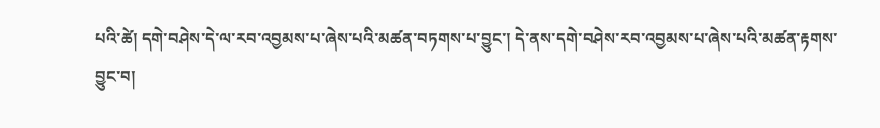པའི་ཚེ། དགེ་བཤེས་དེ་ལ་རབ་འབྱམས་པ་ཞེས་པའི་མཚན་བཏགས་པ་བྱུང་། དེ་ནས་དགེ་བཤེས་རབ་འབྱམས་པ་ཞེས་པའི་མཚན་རྟགས་བྱུང་བ།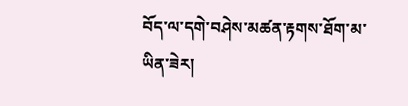བོད་ལ་དགེ་བཤེས་མཚན་རྟགས་ཐོག་མ་ཡིན་ཟེར།